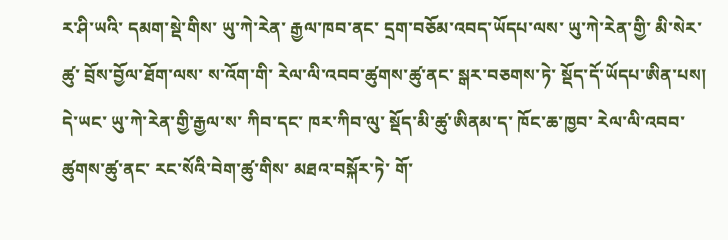ར་ཤི་ཡའི་ དམག་སྡེ་གིས་ ཡུ་ཀེ་རེན་ རྒྱལ་ཁབ་ནང་ དྲག་བཅོམ་འབད་ཡོདཔ་ལས་ ཡུ་ཀེ་རེན་གྱི་ མི་སེར་ཚུ་ བྲོས་བྱོལ་ཐོག་ལས་ ས་འོག་གི་ རེལ་ལི་འབབ་ཚུགས་ཚུ་ནང་ སྒར་བཅགས་ཏེ་ སྡོད་དོ་ཡོདཔ་ཨིན་པས། དེ་ཡང་ ཡུ་ཀེ་རེན་གྱི་རྒྱལ་ས་ ཀིབ་དང་ ཁར་ཀིབ་ལུ་ སྡོད་མི་ཚུ་ཨིནམ་ད་ ཁོང་ཆ་ཁྱབ་ རེལ་ལི་འབབ་ཚུགས་ཚུ་ནང་ རང་སོའི་བེག་ཚུ་གིས་ མཐའ་བསྐོར་ཏེ་ གོ་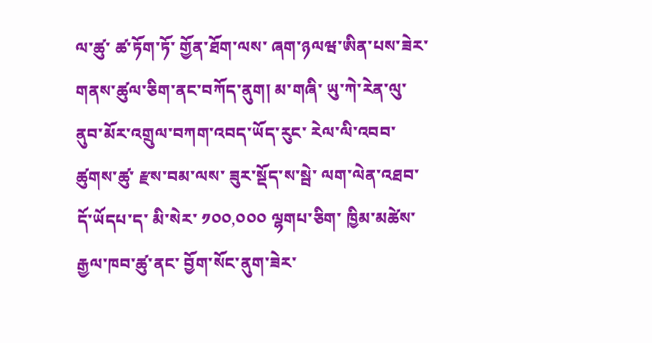ལ་ཚུ་ ཚ་ཏོག་ཏོ་ གྱོན་ཐོག་ལས་ ཞག་ཉལཝ་ཨིན་པས་ཟེར་ གནས་ཚུལ་ཅིག་ནང་བཀོད་ནུག། མ་གཞི་ ཡུ་ཀེ་རེན་ལུ་ ནུབ་མོར་འགྲུལ་བཀག་འབད་ཡོད་རུང་ རེལ་ལི་འབབ་ཚུགས་ཚུ་ རྫས་བམ་ལས་ ཟུར་སྡོད་ས་སྦེ་ ལག་ལེན་འཐབ་དོ་ཡོདཔ་ད་ མི་སེར་ ༡༠༠,༠༠༠ ལྷགཔ་ཅིག་ ཁྱིམ་མཚེས་རྒྱལ་ཁབ་ཚུ་ནང་ བྱོག་སོང་ནུག་ཟེར་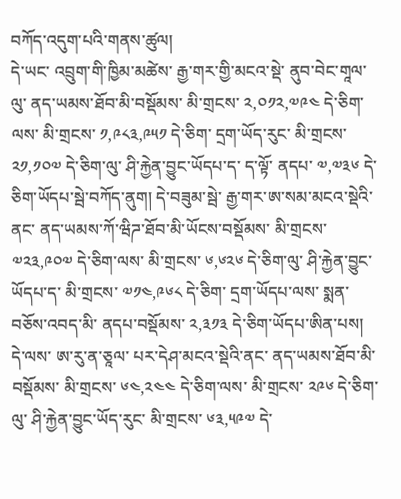བཀོད་འདུག་པའི་གནས་ཚུལ།
དེ་ཡང་ འབྲུག་གི་ཁྱིམ་མཚེས་ རྒྱ་གར་གྱི་མངའ་སྡེ་ ནུབ་བེང་གཱལ་ལུ་ ནད་ཡམས་ཐོབ་མི་བསྡོམས་ མི་གྲངས་ ༢,༠༡༢,༧༩༤ དེ་ཅིག་ལས་ མི་གྲངས་ ༡,༩༨༣,༩༥༡ དེ་ཅིག་ དྲག་ཡོད་རུང་ མི་གྲངས་ ༢༡,༡༠༧ དེ་ཅིག་ལུ་ ཤི་རྐྱེན་བྱུང་ཡོདཔ་ད་ ད་ལྟོ་ ནདཔ་ ༧,༧༣༦ དེ་ཅིག་ཡོདཔ་སྦེ་བཀོད་ནུག། དེ་བཟུམ་སྦེ་ རྒྱ་གར་ཨ་སམ་མངའ་སྡེའི་ནང་ ནད་ཡམས་ཀོ་ཝིཌ་ཐོབ་མི་ཡོངས་བསྡོམས་ མི་གྲངས་ ༧༢༣,༩༠༧ དེ་ཅིག་ལས་ མི་གྲངས་ ༦,༦༢༦ དེ་ཅིག་ལུ་ ཤི་རྐྱེན་བྱུང་ཡོདཔ་ད་ མི་གྲངས་ ༧༡༤,༩༦༨ དེ་ཅིག་ དྲག་ཡོདཔ་ལས་ སྨན་བཅོས་འབད་མི་ ནདཔ་བསྡོམས་ ༢,༣༡༣ དེ་ཅིག་ཡོདཔ་ཨིན་པས། དེ་ལས་ ཨ་རུ་ན་ཅཱལ་ པར་དེཤ་མངའ་སྡེའི་ནང་ ནད་ཡམས་ཐོབ་མི་བསྡོམས་ མི་གྲངས་ ༦༤,༢༤༤ དེ་ཅིག་ལས་ མི་གྲངས་ ༢༩༦ དེ་ཅིག་ལུ་ ཤི་རྐྱེན་བྱུང་ཡོད་རུང་ མི་གྲངས་ ༦༣,༥༩༧ དེ་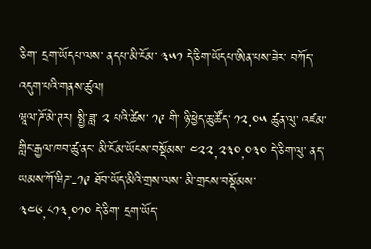ཅིག་ དྲག་ཡོདཔ་ལས་ ནདཔ་མི་ངོམ་ ༣༥༡ དེ་ཅིག་ཡོདཔ་ཨིན་པས་ཟེར་ བཀོད་འདུག་པའི་གནས་ཚུལ།
ཝཱལ་ཌོ་མེ་ཊར། སྤྱི་ཟླ་ ༢ པའི་ཚེས་ ༡༩ གི་ ཉི་ཕྱེད་ཆུ་ཚོད་ ༡༢.༠༥ ཚུན་ལུ་ འཛམ་གླིང་རྒྱལ་ཁབ་ཚུ་ནང་ མི་ངོམ་ཡོངས་བསྡོམས་ ༤༢༢,༢༣༠,༠༣༠ དེ་ཅིག་ལུ་ ནད་ཡམས་ཀོ་ཝིཌ་-༡༩ ཐོབ་ཡོད་མིའི་གྲས་ལས་ མི་གྲངས་བསྡོམས་ ༣༤༦,༨༡༣,༠༡༠ དེ་ཅིག་ དྲག་ཡོད་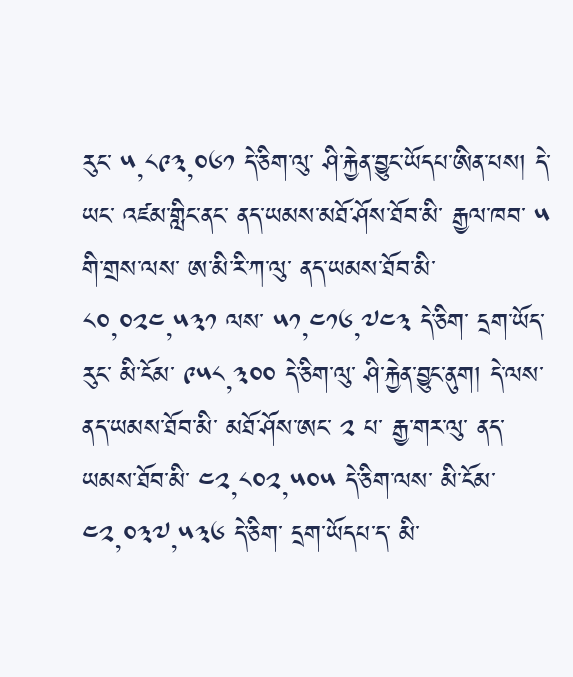རུང་ ༥,༨༩༣,༠༦༡ དེ་ཅིག་ལུ་ ཤི་རྐྱེན་བྱུང་ཡོདཔ་ཨིན་པས། དེ་ཡང་ འཛམ་གླིང་ནང་ ནད་ཡམས་མཐོ་ཤོས་ཐོབ་མི་ རྒྱལ་ཁབ་ ༥ གི་གྲས་ལས་ ཨ་མི་རི་ཀ་ལུ་ ནད་ཡམས་ཐོབ་མི་ ༨༠,༠༢༤,༥༣༡ ལས་ ༥༡,༤༡༦,༧༤༣ དེ་ཅིག་ དྲག་ཡོད་རུང་ མི་ངོམ་ ༩༥༨,༣༠༠ དེ་ཅིག་ལུ་ ཤི་རྐྱེན་བྱུང་ནུག། དེ་ལས་ ནད་ཡམས་ཐོབ་མི་ མཐོ་ཤོས་ཨང་ ༢ པ་ རྒྱ་གར་ལུ་ ནད་ཡམས་ཐོབ་མི་ ༤༢,༨༠༢,༥༠༥ དེ་ཅིག་ལས་ མི་ངོམ་ ༤༢,༠༣༧,༥༣༦ དེ་ཅིག་ དྲག་ཡོདཔ་ད་ མི་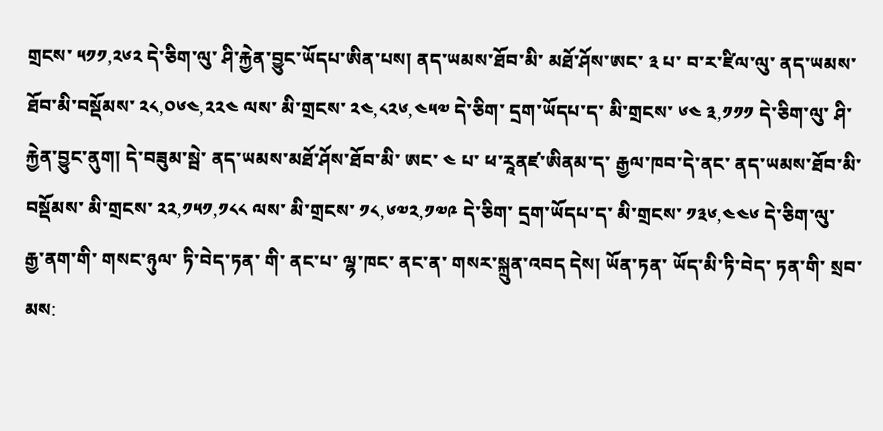གྲངས་ ༥༡༡,༢༦༢ དེ་ཅིག་ལུ་ ཤི་རྐྱེན་བྱུང་ཡོདཔ་ཨིན་པས། ནད་ཡམས་ཐོབ་མི་ མཐོ་ཤོས་ཨང་ ༣ པ་ བ་ར་ཛིལ་ལུ་ ནད་ཡམས་ཐོབ་མི་བསྡོམས་ ༢༨,༠༦༤,༢༢༤ ལས་ མི་གྲངས་ ༢༤,༨༢༦,༤༥༧ དེ་ཅིག་ དྲག་ཡོདཔ་ད་ མི་གྲངས་ ༦༤ ༣,༡༡༡ དེ་ཅིག་ལུ་ ཤི་རྐྱེན་བྱུང་ནུག། དེ་བཟུམ་སྦེ་ ནད་ཡམས་མཐོ་ཤོས་ཐོབ་མི་ ཨང་ ༤ པ་ ཕ་རཱནཛ་ཨིནམ་ད་ རྒྱལ་ཁབ་དེ་ནང་ ནད་ཡམས་ཐོབ་མི་བསྡོམས་ མི་གྲངས་ ༢༢,༡༥༡,༡༨༨ ལས་ མི་གྲངས་ ༡༨,༦༧༢,༡༧༩ དེ་ཅིག་ དྲག་ཡོདཔ་ད་ མི་གྲངས་ ༡༣༦,༤༤༦ དེ་ཅིག་ལུ་
རྒྱ་ནག་གི་ གསང་ཉུལ་ ཏི་བེད་ཏན་ གི་ ནང་པ་ ལྷ་ཁང་ ནང་ན་ གསར་སྐྲུན་འབད དེས། ཡོན་ཏན་ ཡོད་མི་ཏི་བེད་ ཏན་གི་ སྲབ་མས: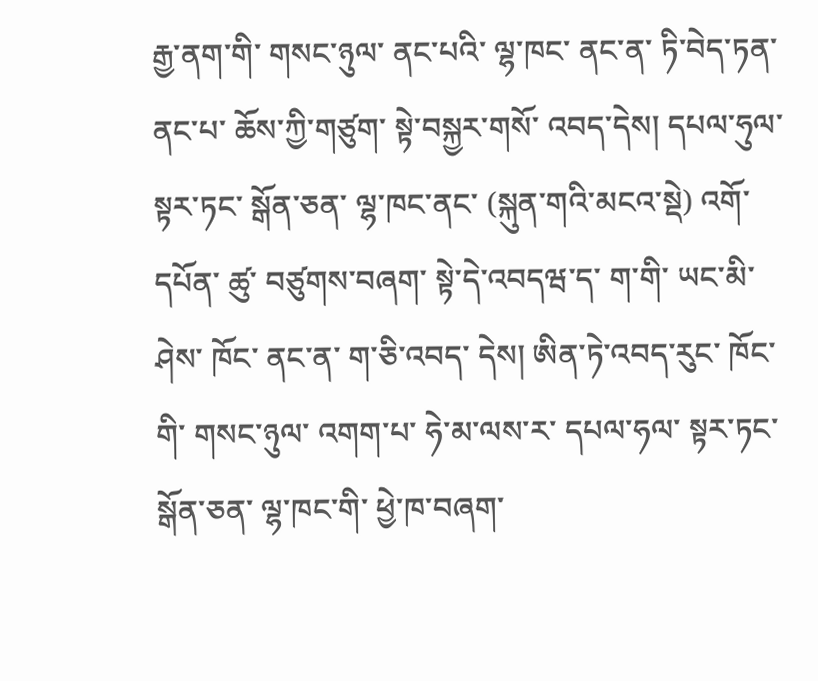རྒྱ་ནག་གི་ གསང་ཉུལ་ ནང་པའི་ ལྷ་ཁང་ ནང་ན་ ཏི་བེད་ཏན་ ནང་པ་ ཆོས་ཀྱི་གཙུག་ སྟེ་བསྐྱར་གསོ་ འབད་དེས། དཔལ་ཧུལ་ སྟར་ཏང་ སྒོན་ཅན་ ལྷ་ཁང་ནང་ (སྐུན་གའི་མངའ་སྡེ) འགོ་དཔོན་ ཚུ་ བཙུགས་བཞག་ སྟེ་དེ་འབདཝ་ད་ ག་གི་ ཡང་མི་ཤེས་ ཁོང་ ནང་ན་ ག་ཅི་འབད་ དེས། ཨིན་ཏེ་འབད་རུང་ ཁོང་གི་ གསང་ཉུལ་ འགག་པ་ ཧེ་མ་ལས་ར་ དཔལ་ཧལ་ སྟར་ཏང་ སྒོན་ཅན་ ལྷ་ཁང་གི་ ཕྱེ་ཁ་བཞག་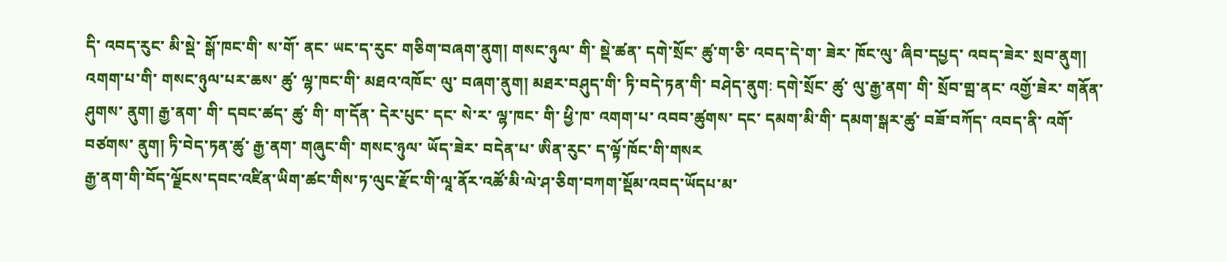དི་ འབད་རུང་ མི་སྡེ་ སྒོ་ཁང་གི་ ས་གོ་ ནང་ ཡང་ད་རུང་ གཅིག་བཞག་ནུག། གསང་ཉུལ་ གི་ སྡེ་ཚན་ དགེ་སྲོང་ ཚུ་ག་ཅི་ འབད་དེ་ག་ ཟེར་ ཁོང་ལུ་ ཞིབ་དཔྱད་ འབད་ཟེར་ སྲབ་ནུག། འགག་པ་གི་ གསང་ཉུལ་པར་ཆས་ ཚུ་ ལྷ་ཁང་གི་ མཐའ་འཁོང་ ལུ་ བཞག་ནུག། མཐར་བཤུད་གི་ ཏི་བདེ་ཏན་གི་ བཤེད་ནུག: དགེ་སྲོང་ ཚུ་ ལུ་རྒྱ་ནག་ གི་ སྲོབ་གྦ་ནང་ འགྱོ་ཟེར་ གནོན་ཤུགས་ ནུག། རྒྱ་ནག་ གི་ དབང་ཚད་ ཚུ་ གི་ ག་དོན་ དེར་པུང་ དང་ སེ་ར་ ལྷ་ཁང་ གི་ ཕྱི་ཁ་ འགག་པ་ འབབ་ཚུགས་ དང་ དམག་མི་གི་ དམག་སྒར་ཚུ་ བཟོ་བཀོད་ འབད་ནི་ འགོ་བཙགས་ ནུག། ཏི་བེད་ཏན་ཚུ་ རྒྱ་ནག་ གཞུང་གི་ གསང་ཉུལ་ ཡོད་ཟེར་ བདེན་པ་ ཨིན་རུང་ ད་ལྟོ་ཁོང་གི་གསར
རྒྱ་ནག་གི་བོད་ལྗོངས་དབང་འཛིན་ཡིག་ཚང་གིས་ཏ་ལུང་རྫོང་གི་ལཱ་ནོར་འཚོ་མི་ལེ་ཤ་ཅིག་བཀག་སྡོམ་འབད་ཡོདཔ་མ་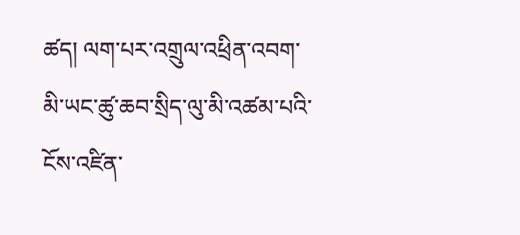ཚད། ལག་པར་འགྲུལ་འཕྲིན་འབག་མི་ཡང་ཚུ་ཆབ་སྲིད་ལུ་མི་འཚམ་པའི་ངོས་འཛིན་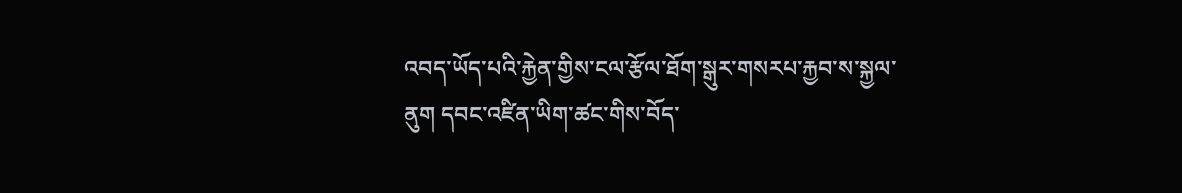འབད་ཡོད་པའི་རྐྱེན་གྱིས་ངལ་རྩོལ་ཐོག་སྒུར་གསརཔ་རྐྱབ་ས་སྐྱལ་ནུག དབང་འཛིན་ཡིག་ཚང་གིས་བོད་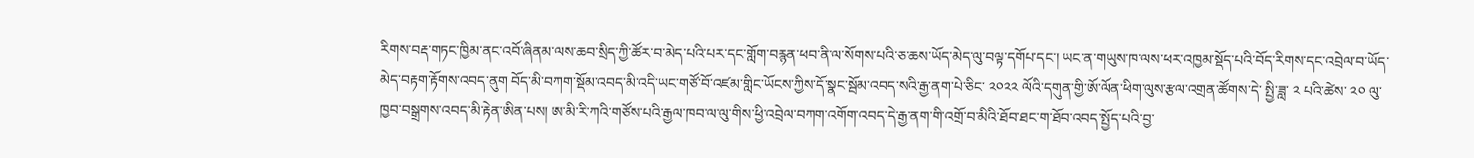རིགས་བརྡ་གཏང་ཁྱིམ་ནང་འབོ་ཞིནམ་ལས་ཆབ་སྲིད་ཀྱི་ཚོར་བ་མེད་པའི་པར་དང་གློག་བརྙན་ཕབ་ནི་ལ་སོགས་པའི་ཅ་ཆས་ཡོད་མེད་ལུ་བལྟ་དགོཔ་དང་། ཡང་ན་གཡུས་ཁ་ལས་ཕར་འཁྱམ་སྡོད་པའི་བོད་རིགས་དང་འབྲེལ་བ་ཡོད་མེད་བརྟག་རྟོགས་འབད་ནུག བོད་མི་བཀག་སྡོམ་འབད་མི་འདི་ཡང་གཙོ་བོ་འཛམ་གླིང་ཡོངས་ཀྱིས་དོ་སྣང་སྦོམ་འབད་སའི་རྒྱ་ནག་པེ་ཅིང་ ༢༠༢༢ ལོའི་དགུན་གྱི་ཨོ་ལོན་ཕིག་ལུས་རྩལ་འགྲན་ཚོགས་དེ་ སྤྱི་ཟླ་ ༢ པའི་ཚེས་ ༢༠ ལུ་ཁྱབ་བསྒྲགས་འབད་མི་རྟེན་ཨིན་པས། ཨ་མི་རི་ཀའི་གཙོས་པའི་རྒྱལ་ཁབ་ལ་ལུ་གིས་ཕྱི་འབྲེལ་བཀག་འགོག་འབད་དེ་རྒྱ་ནག་གི་འགྲོ་བ་མིའི་ཐོབ་ཐང་ག་ཐོབ་འབད་སྤྱོད་པའི་བྱ་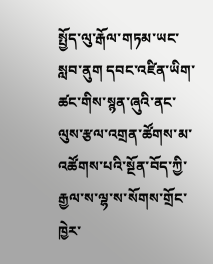སྤྱོད་ལུ་རྒོལ་གཏམ་ཡང་སླབ་ནུག དབང་འཛིན་ཡིག་ཚང་གིས་སྙན་ཞུའི་ནང་ལུས་རྩལ་འགྲན་ཚོགས་མ་འཚོགས་པའི་སྔོན་བོད་ཀྱི་རྒྱལ་ས་ལྷ་ས་སོགས་གྲོང་ཁྱེར་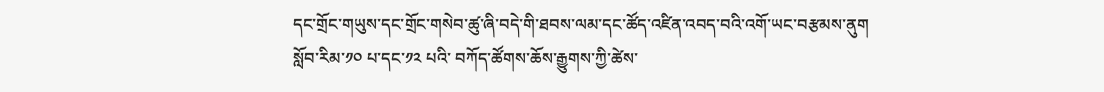དང་གྲོང་གཡུས་དང་གྲོང་གསེབ་ཚུ་ཞི་བདེ་གི་ཐབས་ལམ་དང་ཚོད་འཛིན་འབད་བའི་འགོ་ཡང་བརྩམས་ནུག
སློབ་རིམ་༡༠ པ་དང་༡༢ པའི་ བཀོད་ཚོགས་ཆོས་རྒྱུགས་ཀྱི་ཚེས་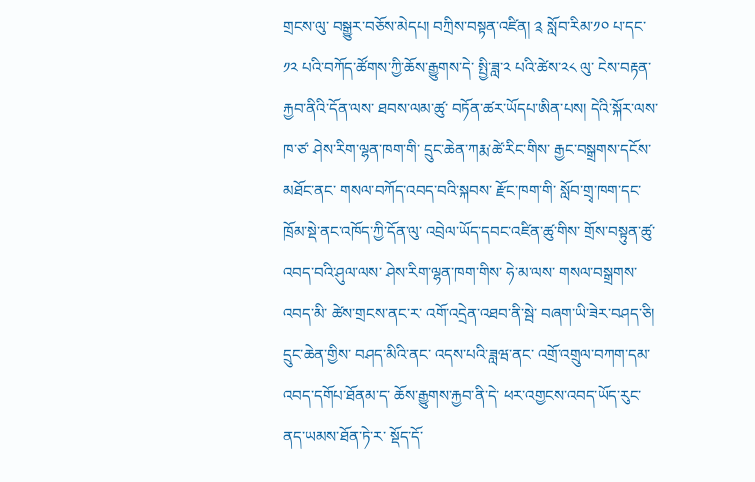གྲངས་ལུ་ བསྒྱུར་བཅོས་མེདཔ། བཀྲིས་བསྟན་འཛིན། ༉ སློབ་རིམ་༡༠ པ་དང་༡༢ པའི་བཀོད་ཚོགས་ཀྱི་ཆོས་རྒྱུགས་དེ་ སྤྱི་ཟླ་༢ པའི་ཚེས་༢༨ ལུ་ ངེས་བརྟན་རྐྱབ་ནིའི་དོན་ལས་ ཐབས་ལམ་ཚུ་ བཏོན་ཚར་ཡོདཔ་ཨིན་པས། དེའི་སྐོར་ལས་ ཁ་ཙ་ ཤེས་རིག་ལྷན་ཁག་གི་ དྲུང་ཆེན་ཀརྨ་ཚེ་རིང་གིས་ རྒྱང་བསྒྲགས་དངོས་མཐོང་ནང་ གསལ་བཀོད་འབད་བའི་སྐབས་ རྫོང་ཁག་གི་ སློབ་གྲྭ་ཁག་དང་ ཁྲོམ་སྡེ་ནང་འཁོད་ཀྱི་དོན་ལུ་ འབྲེལ་ཡོད་དབང་འཛིན་ཚུ་གིས་ གྲོས་བསྟུན་ཚུ་འབད་བའི་ཤུལ་ལས་ ཤེས་རིག་ལྷན་ཁག་གིས་ ཧེ་མ་ལས་ གསལ་བསྒྲགས་འབད་མི་ ཚེས་གྲངས་ནང་ར་ འགོ་འདྲེན་འཐབ་ནི་སྦེ་ བཞག་ཡི་ཟེར་བཤད་ཅི། དྲུང་ཆེན་གྱིས་ བཤད་མིའི་ནང་ འདས་པའི་ཟླཝ་ནང་ འགྲོ་འགྲུལ་བཀག་དམ་འབད་དགོཔ་ཐོནམ་ད་ ཆོས་རྒྱུགས་རྐྱབ་ནི་དེ་ ཕར་འགྱངས་འབད་ཡོད་རུང་ ནད་ཡམས་ཐོན་ཏེ་ར་ སྡོད་དོ་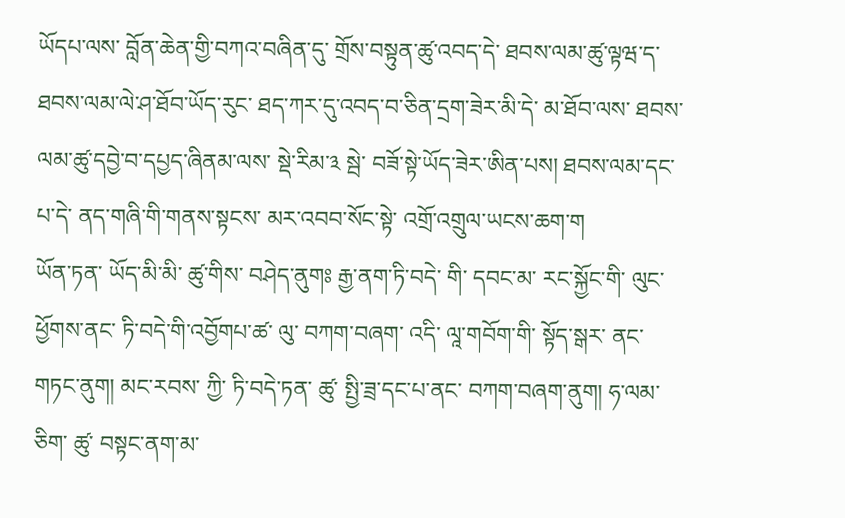ཡོདཔ་ལས་ བློན་ཆེན་གྱི་བཀའ་བཞིན་དུ་ གྲོས་བསྟུན་ཚུ་འབད་དེ་ ཐབས་ལམ་ཚུ་ལྟཝ་ད་ ཐབས་ལམ་ལེ་ཤ་ཐོབ་ཡོད་རུང་ ཐད་ཀར་དུ་འབད་བ་ཅིན་དྲག་ཟེར་མི་དེ་ མ་ཐོབ་ལས་ ཐབས་ལམ་ཚུ་དབྱེ་བ་དཔྱད་ཞིནམ་ལས་ སྡེ་རིམ་༣ སྦེ་ བཟོ་སྟེ་ཡོད་ཟེར་ཨིན་པས། ཐབས་ལམ་དང་པ་དེ་ ནད་གཞི་གི་གནས་སྟངས་ མར་འབབ་སོང་སྟེ་ འགྲོ་འགྲུལ་ཡངས་ཆག་ག
ཡོན་ཏན་ ཡོད་མི་མི་ ཚུ་གིས་ བཤེད་ནུགཿ རྒྱ་ནག་ཏི་བདེ་ གི་ དབང་མ་ རང་སྐྱོང་གི་ ལུང་ཕྱོགས་ནང་ ཏི་བདེ་གི་འབྱོགཔ་ཚ་ ལུ་ བཀག་བཞག་ འདི་ ལཱ་གབོག་གི་ སྟོད་སྒར་ ནང་ གཏང་ནུག། མང་རབས་ ཀྱི་ ཏི་བདེ་ཏན་ ཚུ་ སྤྱི་ཟྲ་དང་པ་ནང་ བཀག་བཞག་ནུག། ཧ་ལམ་ཅིག་ ཚུ་ བསྟང་ནག་མ་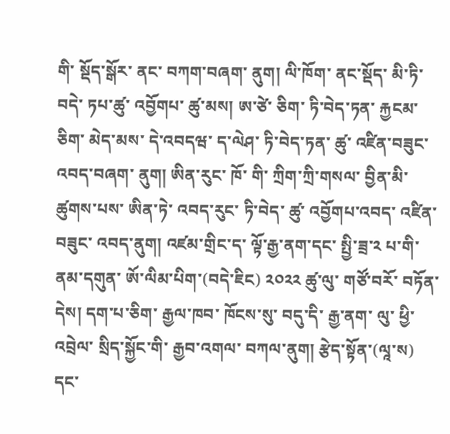གི་ སྡོད་སྒོར་ ནང་ བཀག་བཞག་ ནུག། ལི་ཁོག་ ནང་སྡོད་ མི་ཏི་བདེ་ ཏཔ་ཚུ་ འབྱོགཔ་ ཚུ་མས། ཨ་ཙེ་ ཅིག་ ཏི་བེད་ཏན་ རྐྱངམ་ཅིག་ མེད་མས་ དེ་འབདཝ་ ད་ལེཤ་ ཏི་བེད་ཏན་ ཚུ་ འཛིན་བཟུང་ འབད་བཞག་ ནུག། ཨིན་རུང་ ཁོ་ གི་ ཀྲིག་ཀྲི་གསལ་ བྱིན་མི་ ཚུགས་པས་ ཨིན་ཏེ་ འབད་རུང་ ཏི་བེད་ ཚུ་ འབྱོགཔ་འབད་ འཛིན་བཟུང་ འབད་ནུག། འཛམ་གྲིང་ད་ ལྟོ་རྒྱ་ནག་དང་ སྤྱི་ཟྲ་༢ པ་གི་ ནམ་དགུན་ ཨོ་ལིམ་པིག་(བདེ་ཇིང) ༢༠༢༢ ཚུ་ལུ་ གཙོ་བརོ་ བཏོན་དེས། དག་པ་ཅིག་ རྒྱལ་ཁབ་ ཁོངས་སུ་ བདུ་དི་ རྒྱ་ནག་ ལུ་ ཕྱི་འབྲེལ་ སྲིད་སྐྱོང་གི་ རྒྱབ་འགལ་ བཀལ་ནུག། རྩེད་སྟོན་(ལཱ་ས) དང་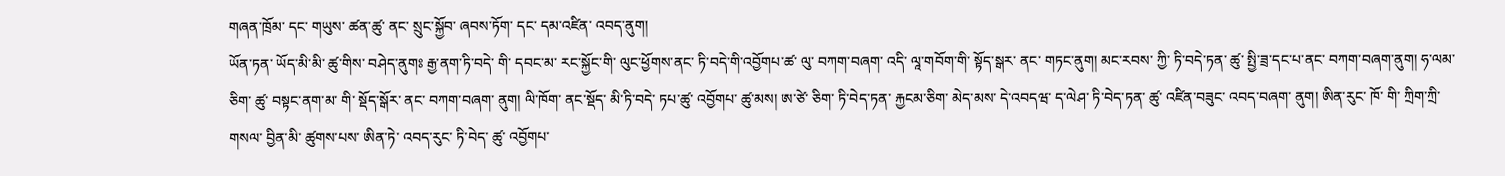གཞན་ཁྲོམ་ དང་ གཡུས་ ཚན་ཚུ་ ནང་ སྲུང་སྐྱོབ་ ཞབས་ཏོག་ དང་ དམ་འཛིན་ འབད་ནུག།
ཡོན་ཏན་ ཡོད་མི་མི་ ཚུ་གིས་ བཤེད་ནུགཿ རྒྱ་ནག་ཏི་བདེ་ གི་ དབང་མ་ རང་སྐྱོང་གི་ ལུང་ཕྱོགས་ནང་ ཏི་བདེ་གི་འབྱོགཔ་ཚ་ ལུ་ བཀག་བཞག་ འདི་ ལཱ་གབོག་གི་ སྟོད་སྒར་ ནང་ གཏང་ནུག། མང་རབས་ ཀྱི་ ཏི་བདེ་ཏན་ ཚུ་ སྤྱི་ཟྲ་དང་པ་ནང་ བཀག་བཞག་ནུག། ཧ་ལམ་ཅིག་ ཚུ་ བསྟང་ནག་མ་ གི་ སྡོད་སྒོར་ ནང་ བཀག་བཞག་ ནུག། ལི་ཁོག་ ནང་སྡོད་ མི་ཏི་བདེ་ ཏཔ་ཚུ་ འབྱོགཔ་ ཚུ་མས། ཨ་ཙེ་ ཅིག་ ཏི་བེད་ཏན་ རྐྱངམ་ཅིག་ མེད་མས་ དེ་འབདཝ་ ད་ལེཤ་ ཏི་བེད་ཏན་ ཚུ་ འཛིན་བཟུང་ འབད་བཞག་ ནུག། ཨིན་རུང་ ཁོ་ གི་ ཀྲིག་ཀྲི་གསལ་ བྱིན་མི་ ཚུགས་པས་ ཨིན་ཏེ་ འབད་རུང་ ཏི་བེད་ ཚུ་ འབྱོགཔ་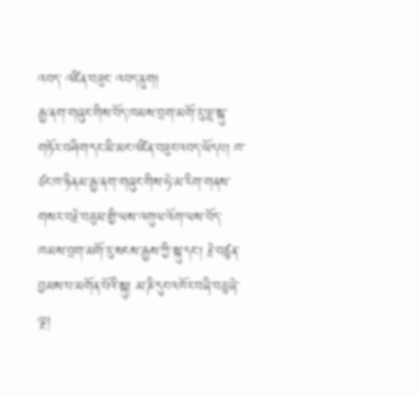འབད་ འཛིན་བཟུང་ འབད་ནུག།
རྒྱ་ནག་གཞུང་གིས་བོད་ཁམས་བྲག་མགོ་རུ་ལྷ་སྐུ་གཏོར་བཤིག་དང་མི་མང་འཛིན་བཟུང་འབད་ཡོདཔ། ཁ་ཙང་ཁ་ཉིནམ་རྒྱ་ནག་གཞུང་གིས་ཧེ་མ་རིག་གནས་གསར་བརྗེ་བཟུམ་གྱི་ལས་འགུལ་འོག་ལས་བོད་ཁམས་བྲག་མགོ་རུ་སངས་རྒྱས་ཀྱི་སྐུ་དང་། རྗེ་བཙུན་བྱམས་པ་མགོན་པོའི་སྐུ། མ་ཎི་དུང་འཁོར་བཞི་བཅུ་ཞེ་ལྔ།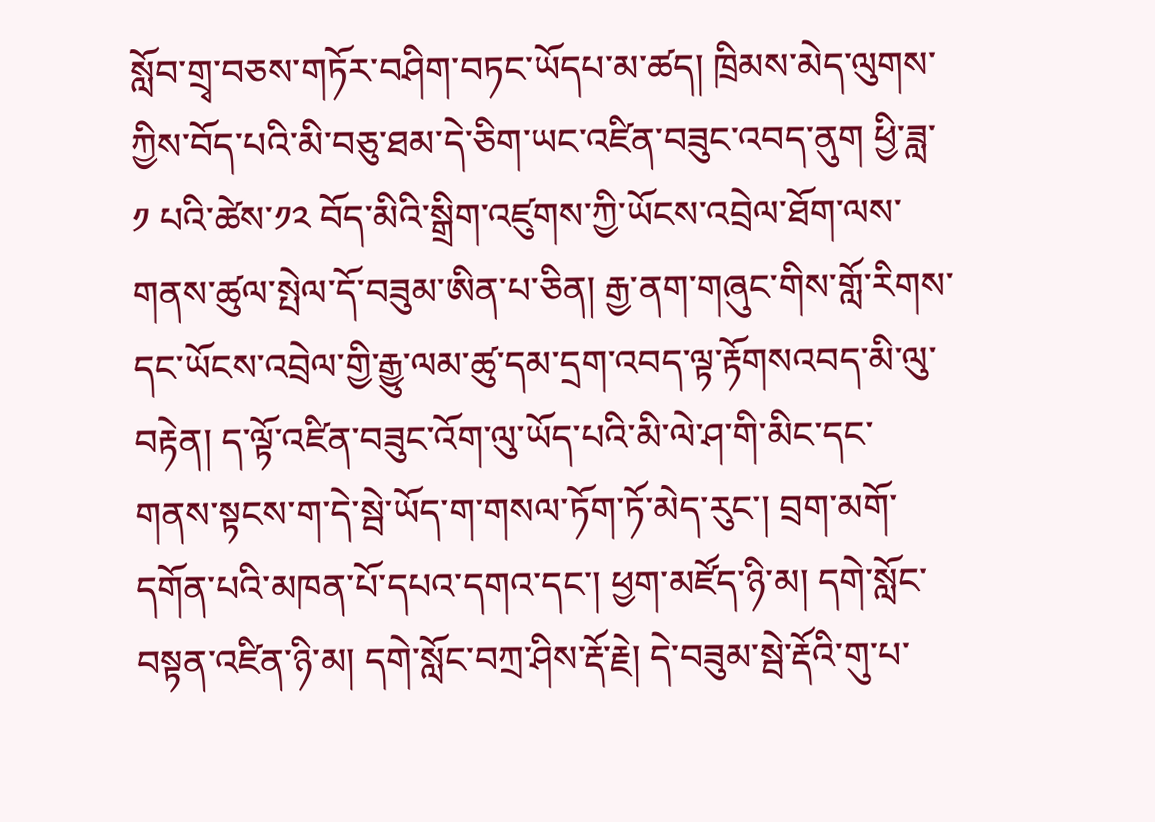སློབ་གྲྭ་བཅས་གཏོར་བཤིག་བཏང་ཡོདཔ་མ་ཚད། ཁྲིམས་མེད་ལུགས་ཀྱིས་བོད་པའི་མི་བཅུ་ཐམ་དེ་ཅིག་ཡང་འཛིན་བཟུང་འབད་ནུག ཕྱི་ཟླ་༡ པའི་ཚེས་༡༢ བོད་མིའི་སྒྲིག་འཛུགས་ཀྱི་ཡོངས་འབྲེལ་ཐོག་ལས་གནས་ཚུལ་སྤེལ་དོ་བཟུམ་ཨིན་པ་ཅིན། རྒྱ་ནག་གཞུང་གིས་གློ་རིགས་དང་ཡོངས་འབྲེལ་གྱི་རྒྱུ་ལམ་ཚུ་དམ་དྲག་འབད་ལྟ་རྟོགསའབད་མི་ལུ་བརྟེན། ད་ལྟོ་འཛིན་བཟུང་འོག་ལུ་ཡོད་པའི་མི་ལེ་ཤ་གི་མིང་དང་གནས་སྟངས་ག་དེ་སྦེ་ཡོད་ག་གསལ་ཏོག་ཏོ་མེད་རུང་། བྲག་མགོ་དགོན་པའི་མཁན་པོ་དཔའ་དགའ་དང་། ཕྱག་མཛོད་ཉི་མ། དགེ་སློང་བསྟན་འཛིན་ཉི་མ། དགེ་སློང་བཀྲ་ཤིས་རྡོ་རྗེ། དེ་བཟུམ་སྦེ་རྡོའི་གུ་པ་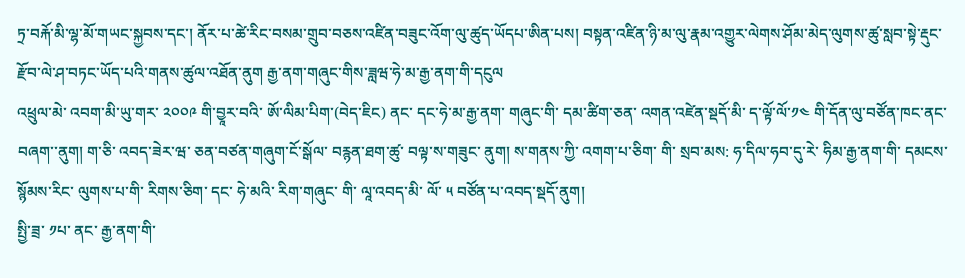ཏྲ་བརྐོ་མི་ལྷ་མོ་གཡང་སྐྱབས་དང་། ནོར་པ་ཚེ་རིང་བསམ་གྲུབ་བཅས་འཛིན་བཟུང་འོག་ལུ་ཚུད་ཡོདཔ་ཨིན་པས། བསྟན་འཛིན་ཉི་མ་ལུ་རྣམ་འགྱུར་ལེགས་ཤོམ་མེད་ལུགས་ཚུ་སླབ་སྟེ་རྡུང་རྫོབ་ལེ་ཤ་བཏང་ཡོད་པའི་གནས་ཚུལ་འཐོན་ནུག རྒྱ་ནག་གཞུང་གིས་ཟླཝ་ཧེ་མ་རྒྱ་ནག་གི་དངུལ
འཕྲུལ་མེ་ འབག་མི་ཡུ་གར་ ༢༠༠༩ གི་བྱཱར་བའི་ ཨོ་ལིམ་པིག་(བེད་ཇིང) ནང་ དང་ཧེ་མ་རྒྱ་ནག་ གཞུང་གི་ དམ་ཚིག་ཅན་ འགན་འཛེན་སྡདོ་མི་ ད་ལྟོ་ལོ་༡༤ གི་དོན་ལུ་བཙོན་ཁང་ནང་ བཞག་་ནུག། ག་ཅི་ འབད་ཟེར་ཝ་ ཅན་བཙན་གཞུག་ངོ་སྒོལ་ བརྙན་ཐག་ཚུ་ བལྟ་ས་གཟུང་ ནུག། ས་གནས་ཀྱི་ འགག་པ་ཅིག་ གི་ སྲབ་མས: ཧ་དིལ་ཧབ་དུ་རེ་ ཧིམ་རྒྱ་ནག་གི་ དམངས་ སྙོམས་རིང་ ལུགས་པ་གི་ རིགས་ཅིག་ དང་ ཧེ་མའི་ རིག་གཞུང་ གི་ ལཱ་འབད་མི་ ལོ་ ༥ བཙོན་པ་འབད་སྡདོ་ནུག།
སྤྱི་ཟྲ་ ༡པ་ ནང་ རྒྱ་ནག་གི་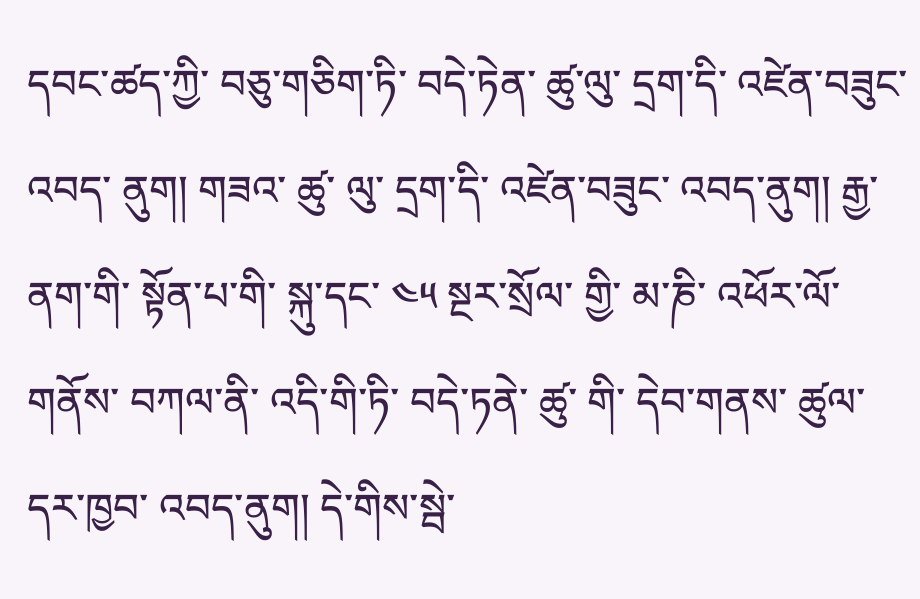དབང་ཚད་ཀྱི་ བཅུ་གཅིག་ཏི་ བདེ་ཏེན་ ཚུ་ལུ་ དྲག་དི་ འཛེན་བཟུང་འབད་ ནུག། གཟའ་ ཚུ་ ལུ་ དྲག་དི་ འཛེན་བཟུང་ འབད་ནུག། རྒྱ་ནག་གི་ སྟོན་པ་གི་ སྐུ་དང་ ༤༥ སྔར་སྲོལ་ གྱི་ མ་ཎི་ འཕོར་ལོ་གནོས་ བཀལ་ནི་ འདི་གི་ཏི་ བདེ་ཏནེ་ ཚུ་ གི་ དེབ་གནས་ ཚུལ་ དར་ཁྱབ་ འབད་ནུག། དེ་གིས་སྦེ་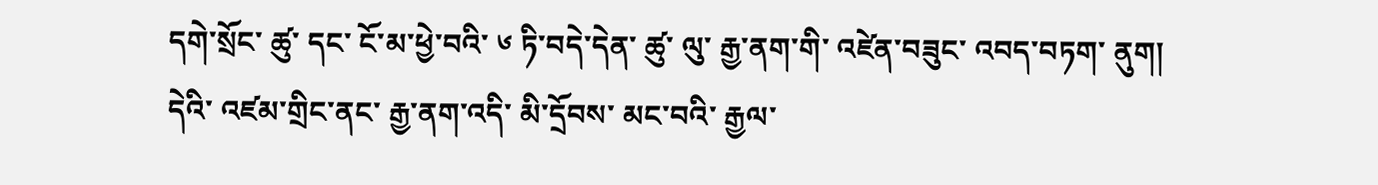དགེ་སྲོང་ ཚུ་ དང་ ངོ་མ་ཕྱེ་བའི་ ༦ ཏི་བདེ་དེན་ ཚུ་ ལུ་ རྒྱ་ནག་གི་ འཛེན་བཟུང་ འབད་བཏག་ ནུག།
དེའི་ འཛམ་གྲིང་ནང་ རྒྱ་ནག་འདི་ མི་དྲོབས་ མང་བའི་ རྒྱལ་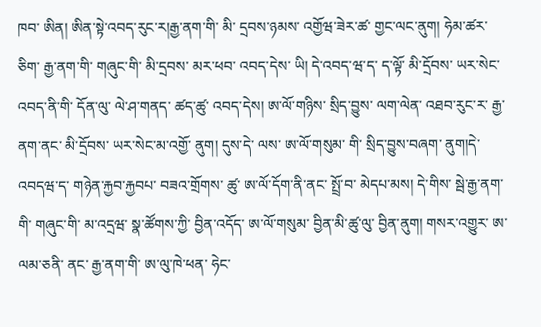ཁབ་ ཨིན། ཨིན་སྟེ་འབད་རུང་ར།རྒྱ་ནག་གི་ མི་ དྲབས་ཉམས་ འགྱོཝ་ཟེར་ཚ་ གྱང་ལང་ནུག། ཧེམ་ཚར་ ཅིག་ རྒྱ་ནག་གི་ གཞུང་གི་ མི་དྲབས་ མར་ཕབ་ འབད་དེས་ ཡི། དེ་འབད་ཝ་ད་ ད་ལྟོ་ མི་དྲོབས་ ཡར་སེང་ འབད་ནི་གི་ དོན་ལུ་ ལེ་ཤ་གནད་ ཚད་ཚུ་ འབད་དེས། ཨ་ལོ་གཉིས་ སྲིད་བྱུས་ ལག་ལེན་ འཐབ་རུང་ར་ རྒྱ་ནག་ནང་ མི་དྲོབས་ ཡར་སེང་མ་འགྱོ་ ནུག། དུས་དེ་ ལས་ ཨ་ལོ་གསུམ་ གི་ སྲིད་བྱུས་བཞག་ ནུག།དེ་འབདཝ་ད་ གཉེན་རྐྱབ་རྐྱབཔ་ བཟའ་གྲོགས་ ཚུ་ ཨ་ལོ་དོག་ནི་ནང་ སྤྲོ་བ་ མེདཔ་མས། དེ་གིས་ སྦེ་རྒྱ་ནག་གི་ གཞུང་གི་ མ་འདྲཝ་ སྣ་ཚོགས་ཀྱི་ བྱིན་འདོད་ ཨ་ལོ་གསུམ་ བྱིན་མི་ཚུ་ལུ་ བྱིན་ནུག། གསར་འགྱུར་ ཨ་ལམ་ཅནི་ ནང་ རྒྱ་ནག་གི་ ཨ་ལུ་ཁེ་ཕན་ ཧེང་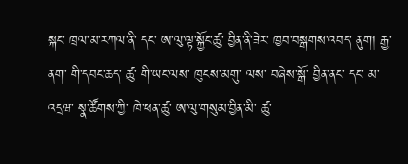སྐང་ ཁྲལ་མ་རཀལ་ནི་ དང་ ཨ་ལུ་ལྟ་སྐྱོང་ཚུ་ བྱིན་ནི་ཟེར་ ཁྱབ་བསྒགས་འབད་ ནུག། རྒྱ་ནག་ གི་དབང་ཆད་ ཚུ་ གི་ཡང་ལས་ ཁུངས་མགུ་ ལས་ བཞེས་སྒོ་ བྱིན་ནང་ དང་ མ་འདྲཝ་ སྣ་ཚོགས་ཀྱི་ ཁེ་ཕན་ཚུ་ ཨ་ལུ་གསུམ་བྱིན་མི་ ཚུ་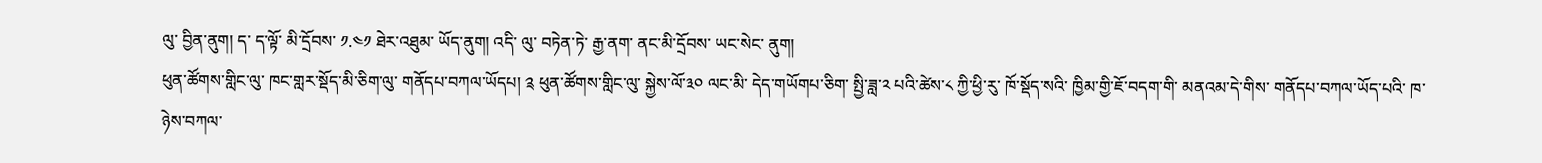ལུ་ བྱིན་ནུག། ད་ ད་ལྟོ་ མི་དྲོབས་ ༡.༤༡ ཐེར་འཐུམ་ ཡོད་ནུག། འདི་ ལུ་ བཏེན་ཏེ་ རྒྱ་ནག་ ནང་མི་དྲོབས་ ཡང་སེང་ ནུག།
ཕུན་ཚོགས་གླིང་ལུ་ ཁང་གླར་སྡོད་མི་ཅིག་ལུ་ གནོདཔ་བཀལ་ཡོདཔ། ༉ ཕུན་ཚོགས་གླིང་ལུ་ སྐྱེས་ལོ་༣༠ ལང་མི་ དེད་གཡོགཔ་ཅིག་ སྤྱི་ཟླ་༢ པའི་ཚེས་༨ ཀྱི་ཕྱི་རུ་ ཁོ་སྡོད་སའི་ ཁྱིམ་གྱི་ཇོ་བདག་གི་ མནའམ་དེ་གིས་ གནོདཔ་བཀལ་ཡོད་པའི་ ཁ་ཉེས་བཀལ་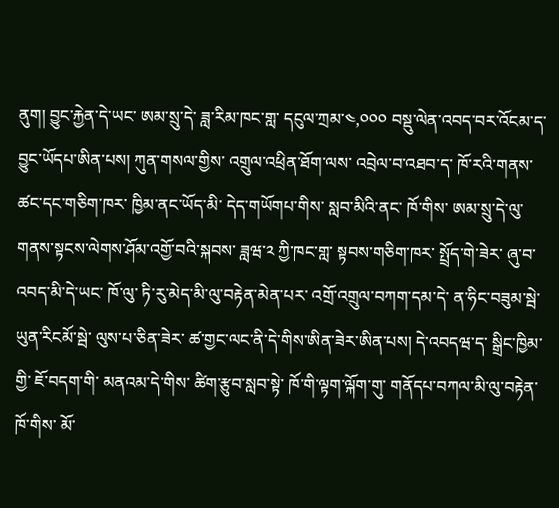ནུག། བྱུང་རྐྱེན་དེ་ཡང་ ཨམ་སྲུ་དེ་ ཟླ་རིམ་ཁང་གླ་ དངུལ་ཀྲམ་༤,༠༠༠ བསྡུ་ལེན་འབད་བར་འོངམ་ད་ བྱུང་ཡོདཔ་ཨིན་པས། ཀུན་གསལ་གྱིས་ འགྲུལ་འཕྲིན་ཐོག་ལས་ འབྲེལ་བ་འཐབ་ད་ ཁོ་རའི་གནས་ཚང་དང་གཅིག་ཁར་ ཁྱིམ་ནང་ཡོད་མི་ དེད་གཡོགཔ་གིས་ སླབ་མིའི་ནང་ ཁོ་གིས་ ཨམ་སྲུ་དེ་ལུ་ གནས་སྟངས་ལེགས་ཤོམ་འགྱོ་བའི་སྐབས་ ཟླཝ་༢ ཀྱི་ཁང་གླ་ སྟབས་གཅིག་ཁར་ སྤྲོད་གེ་ཟེར་ ཞུ་བ་འབད་མི་དེ་ཡང་ ཁོ་ལུ་ ཏི་རུ་མེད་མི་ལུ་བརྟེན་མེན་པར་ འགྲོ་འགྲུལ་བཀག་དམ་དེ་ ན་ཧིང་བཟུམ་སྦེ་ ཡུན་རིངམོ་སྦེ་ ལུས་པ་ཅིན་ཟེར་ ཚ་གྱང་ལང་ནི་དེ་གིས་ཨིན་ཟེར་ཨིན་པས། དེ་འབདཝ་ད་ སྒྲིང་ཁྱིམ་གྱི་ ཇོ་བདག་གི་ མནའམ་དེ་གིས་ ཚིག་རྩུབ་སླབ་སྟེ་ ཁོ་གི་ལྟག་ལྐོག་གུ་ གནོདཔ་བཀལ་མི་ལུ་བརྟེན་ ཁོ་གིས་ མོ་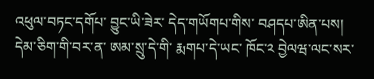འཕུལ་བཏང་དགོཔ་ བྱུང་ཡི་ཟེར་ དེད་གཡོགཔ་གིས་ བཤདཔ་ཨིན་པས། དེམ་ཅིག་གི་བར་ན་ ཨམ་སྲུ་དེ་གི་ རྨགཔ་དེ་ཡང་ ཁོང་༢ བྱེལཝ་ལང་སར་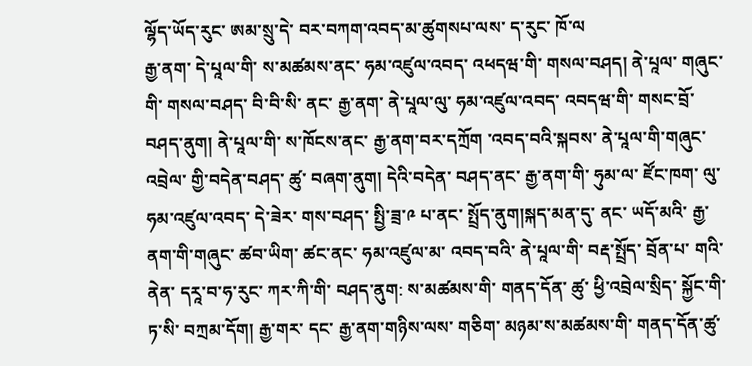ལྷོད་ཡོད་རུང་ ཨམ་སྲུ་དེ་ བར་བཀག་འབད་མ་ཚུགསཔ་ལས་ ད་རུང་ ཁོ་ལ
རྒྱ་ནག་ དེ་པཱལ་གི་ ས་མཚམས་ནང་ ཧམ་འཛུལ་འབད་ འཕདཝ་གི་ གསལ་བཤད། ནེ་པཱལ་ གཞུང་གི་ གསལ་བཤད་ བི་བི་སི་ ནང་ རྒྱ་ནག་ ནེ་པཱལ་ལུ་ ཧམ་འཛུལ་འབད་ འབདཝ་གི་ གསང་བྲོ་བཤད་ནུག། ནེ་པཱལ་གི་ ས་ཁོངས་ནང་ རྒྱ་ནག་བར་དཀྲོག ་འབད་བའི་སྐབས་ ནེ་པཱལ་གི་གཞུང་འབྲེལ་ གྱི་བདེན་བཤད་ ཚུ་ བཞག་ནུག། དེའི་བདེན་ བཤད་ནང་ རྒྱ་ནག་གི་ ཧུམ་ལ་ ཛོང་ཁག་ ལུ་ ཧམ་འཛུལ་འབད་ དེ་ཟེར་ གས་བཤད་ སྤྱི་ཟྲ་༩ པ་ནང་ སྤྲོད་ནུག།སྐད་མན་དུ་ ནང་ ཡདོ་མའི་ རྒྱ་ནག་གི་གཞུང་ ཚབ་ཡིག་ ཚང་ནང་ ཧམ་འཛུལ་མ་ འབད་བའི་ ནེ་པཱལ་གི་ བརྡ་སྤྲོད་ བྲོན་པ་ གའི་ནེན་ དརཱ་བ་ཧ་རུང་ ཀར་ཀི་གི་ བཤད་ནུག: ས་མཚམས་གི་ གནད་དོན་ ཚུ་ ཕྱི་འབྲེལ་སྲིད་ སྐྱོང་གི་ ཏ་སི་ བཀྲམ་དོག། རྒྱ་གར་ དང་ རྒྱ་ནག་གཉིས་ལས་ གཅིག་ མཉམ་ས་མཚམས་གི་ གནད་དོན་ཚུ་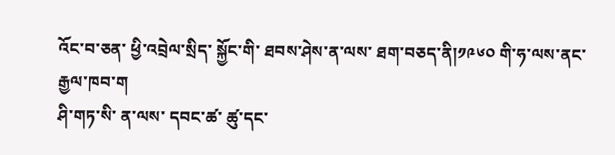འོང་བ་ཅན་ ཕྱི་འབྲེལ་སྲིད་ སྐྱོང་གི་ ཐབས་ཤེས་ན་ལས་ ཐག་བཅད་ནི།༡༩༦༠ གི་ཧ་ལས་ནང་ རྒྱལ་ཁབ་ག
ཤི་གཏ་སི་ ན་ལས་ དབང་ཚ་ ཚུ་དང་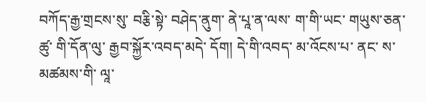བཀོད་རྒྱ་གྲངས་སུ་ བརྕི་སྟེ་ བཤེད་ནུག་ ནེ་པཱ་ན་ལས་ ག་གི་ཡང་ གཡུས་ཅན་ཚུ་ གི་དོན་ལུ་ རྒྱབ་སྐྱོར་འབད་མདེ་ དོག། དེ་གི་འབད་ མ་འོངས་པ་ ནང་ ས་མཚམས་གི་ ལཱ་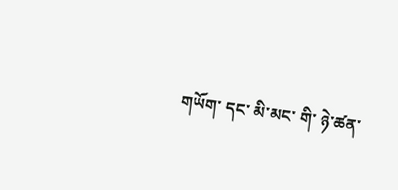གཡོག་ དང་ མི་མང་ གི་ ཉེ་ཚན་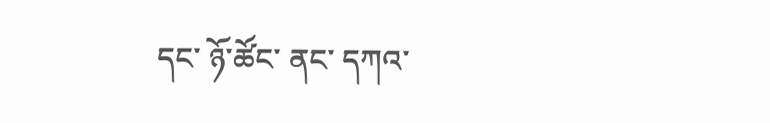དང་ ཉོ་ཚོང་ ནང་ དཀའ་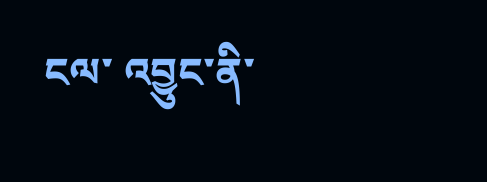ངལ་ འབྱུང་ནི་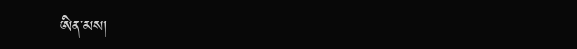ཨིན་མས།